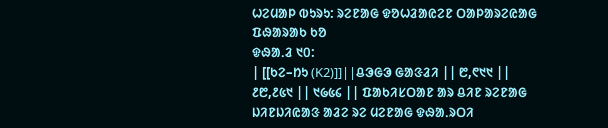ᱦᱮᱢᱟᱞ ᱵᱩᱨᱩ: ᱨᱮᱱᱟᱜ ᱫᱚᱦᱲᱟᱭᱮᱱ ᱛᱟᱞᱟᱨᱮᱭᱟᱜ ᱯᱷᱟᱨᱟᱠ ᱠᱚ
ᱫᱷᱟᱹᱲ ᱑᱐:
| [[ᱠᱮ–ᱴᱩ (K2)]]||ᱪᱳᱜᱳ ᱜᱟᱝᱲᱤ || ᱘,᱖᱑᱑ || ᱒᱘,᱒᱕᱑ || ᱑᱙᱕᱔ || ᱯᱟᱠᱤᱥᱛᱟᱱ ᱟᱨ ᱪᱤᱱ ᱨᱮᱱᱟᱜ ᱡᱤᱱᱡᱤᱭᱟᱝ ᱟᱲᱮ ᱨᱮ ᱢᱮᱱᱟᱜ ᱫᱷᱟᱹᱨᱛᱤ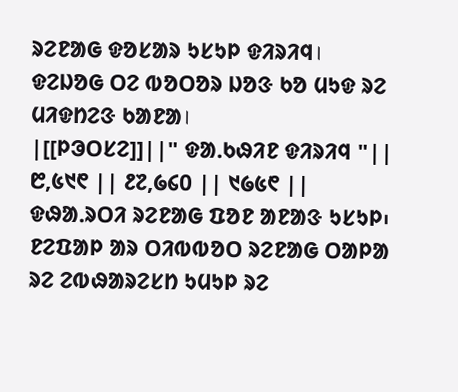ᱨᱮᱱᱟᱜ ᱫᱚᱥᱟᱨ ᱩᱥᱩᱞ ᱫᱤᱨᱤᱧ। ᱫᱮᱡᱚᱜ ᱛᱮ ᱵᱚᱛᱚᱨ ᱡᱚᱝ ᱠᱚ ᱢᱩᱫ ᱨᱮ ᱢᱤᱫᱴᱮᱝ ᱠᱟᱱᱟ।
|[[ᱞᱳᱛᱥᱮ]]||" ᱫᱟᱹᱠᱷᱤᱱ ᱫᱤᱨᱤᱧ "|| ᱘,᱕᱑᱖ || ᱒᱗,᱙᱔᱐ || ᱑᱙᱕᱖ || ᱫᱷᱟᱹᱨᱛᱤ ᱨᱮᱱᱟᱜ ᱯᱚᱱ ᱟᱱᱟᱝ ᱩᱥᱩᱞ᱾ ᱱᱮᱯᱟᱞ ᱟᱨ ᱛᱤᱵᱵᱚᱛ ᱨᱮᱱᱟᱜ ᱛᱟᱞᱟ ᱨᱮ ᱮᱵᱷᱟᱨᱮᱥᱴ ᱩᱢᱩᱞ ᱨᱮ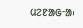ᱢᱮᱱᱟᱜᱼᱟ᱾